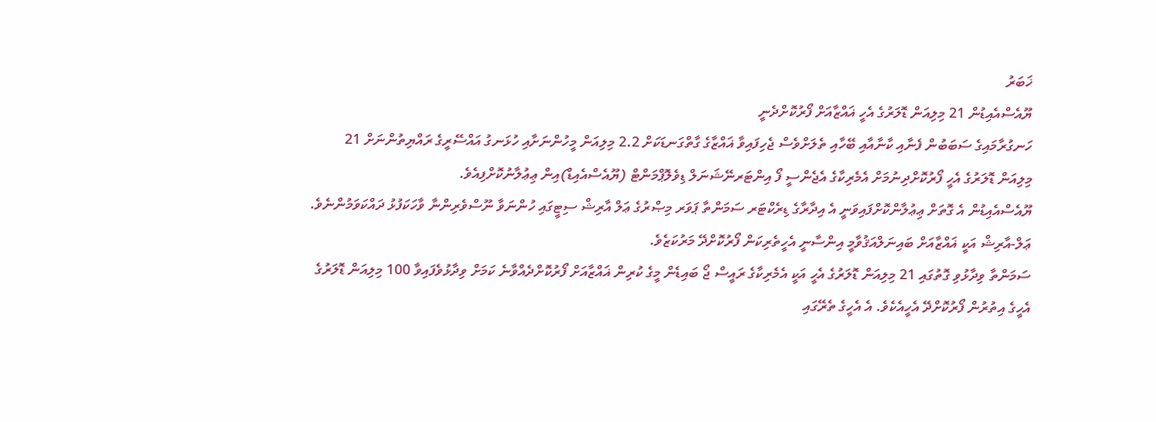ޚަބަރު
ޔޫއެސްއެއިޑުން 21 މިލިއަން ޑޮލަރުގެ އެހީ ޣައްޒާއަށް ފޯރުކޮށްދެނީ
ހަނގުރާމައިގެ ސަބަބުން ފެނާއި ކާނާއާއި ބޭހާއި ތެލަށްވެސް ޖެހިފައިވާ ޣައްޒާގެ ގާތްގަނޑަކަށް 2.2 މިލިއަން މީހުންނަށާއި ހުޅަނގު އައްސޭރީގެ ރައްޔިތުންނަށް 21 މިލިއަން ޑޮލަރުގެ އެހީ ފޯރުކޮށްދިނުމަށް އެމެރިކާގެ އެޖެންސީ ފޯ އިންޓަރނޭޝަނަލް ޑިވެލޮޕްމަންޓް (ޔޫއެސްއެއިޑް)އިން ޢިޢުލާނުކޮށްފިއެވެ.
ޔޫއެސްއެއިޑުން އެ ގޮތަށް ޢިޢުލާންކޮށްފައިވަނީ އެ އިދާރާގެ ޑިރެކްޓަރ ސަމަންތާ ޕަވަރ މިޞްރުގެ ޢަލް އާރިޝް ސިޓީގައި ހުންނަވާ ނޫސްވެރިންނާ ވާހަކަފުޅު ދައްކަވަމުންނެވެ. ޢަލް-އާރިޝް އަކީ ޣައްޒާއަށް ބައިނަލްއަޤުވާމީ އިންސާނީ އެހީތެރިކަން ފޯރުކޮށްދޭ މަރުކަޒެވެ.
ސަމަންތާ ވިދާޅުވި ގޮތުގައި 21 މިލިއަން ޑޮލަރުގެ އެހީ އަކީ އެމެރިކާގެ ރައީސް ޖޯ ބައިޑެން މީގެ ކުރިން ޣައްޒާއަށް ފޯރުކޮށްދެއްވާނެ ކަމަށް ވިދާޅުވެފައިވާ 100 މިލިއަން ޑޮލަރުގެ އެހީގެ އިތުރުން ފޯރުކޮށްދޭ އެހީއެކެވެ. އެ އެހީގެ ތެރޭގައި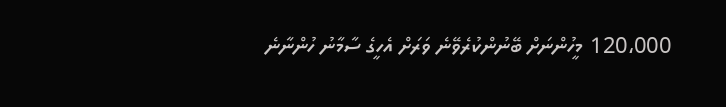120،000 މީހުންނަށް ބޭނުންކުރެވޭނެ ވަރަށް އެހީގެ ސާމާނު ހުންނާނެ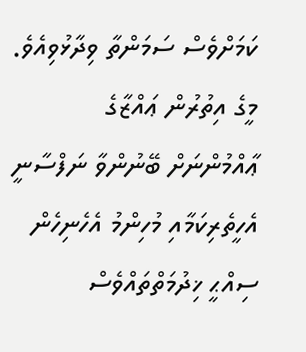ކަމަށްވެސް ސަމަންތާ ވިދާޅުވިއެވެ.
މީގެ އިތުރުން ޢައްޒާގެ ޢާއްމުންނަށް ބޭނުންވާ ނަފްސާނީ އެހީތެރިކަމާއި މުހިންމު އެހެނިހެން ސިއްޙީ ޚިދުމަތްތައްވެސް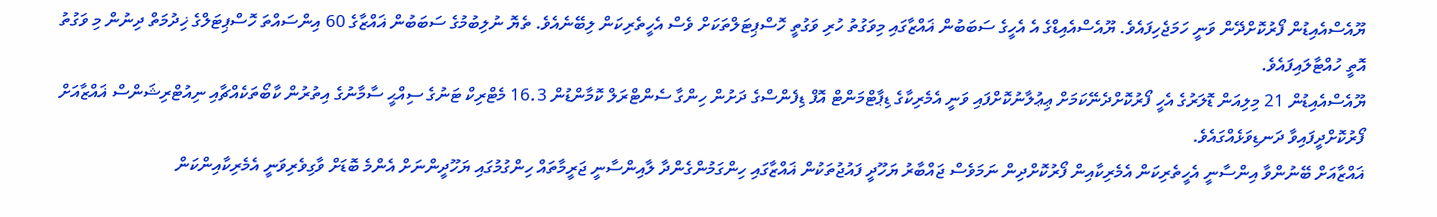ޔޫއެސްއެއިޑުން ފޯރުކޮށްދޭން ވަނީ ހަމަޖެހިފައެވެ. ޔޫއެސްއެއިޑްގެ އެ އެހީގެ ސަބަބުން ޣައްޒާގައި މިވަގުތު ހުރި ވަގުތީ ހޮސްޕިޓަލްތަކަށް ވެސް އެހީތެރިކަން ލިބޭނެއެވެ. ތެޔޮ ނުލިބުމުގެ ސަބަބުން ޣައްޒާގެ 60 އިންސައްތަ ހޮސްޕިޓަލްގެ ޚިދުމަތް ދިނުން މި ވަގުތު އޮތީ ހުއްޓާލައިފައެވެ.
ޔޫއެސްއެއިޑުން 21 މިލިއަން ޑޮލަރުގެ އެހީ ފޯރުކޮށްދެނޭކަމަށް ޢިޢުލާނުކޮށްފައި ވަނީ އެމެރިކާގެ ޑިޕާޓްމަންޓް އޮފް ޑިފެންސްގެ ދަށުން ހިންގާ ސެންޓްރަލް ކޮމާންޑުން 16.3 މެޓްރިކް ޓަނުގެ ސިއްޙީ ސާމާނުގެ އިތުރުން ކާބޯތަކެއްޗާއި ނިއުޓްރިޝަންސް ޣައްޒާއަށް ފޯރުކޮށްދީފައިވާ ދަނޑިވަޅެއްގައެވެ.
ޣައްޒާއަށް ބޭނުންވާ އިންސާނީ އެހީތެރިކަން އެމެރިކާއިން ފޯރުކޮށްދިން ނަމަވެސް ޖައްބާރު ޔަހޫދީ ފައުޖުތަކުން ޣައްޒާގައި ހިންގަމުންގެންދާ ލާއިންސާނީ ޖަރީމާތައް ހިންގުމުގައި ޔަހޫދީންނަށް އެންމެ ބޮޑަށް ވާގިވެރިވަނީ އެމެރިކާއިންކަން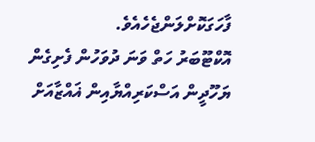ފާހަގަކޮށްލަންޖެހެއެވެ.
އޮކްޓޫބަރު ހަތް ވަނަ ދުވަހުން ފެށިގެން ޔަހޫދީން އަސްކަރިއްޔާއިން ޣައްޒާއަށް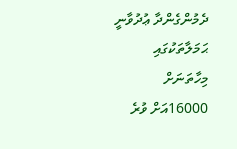ދެމުންގެންދާ ޢުދުވާނީ ޙަމަލާތަކުގައި މިހާތަނަށް 16000އަށް ވުރެ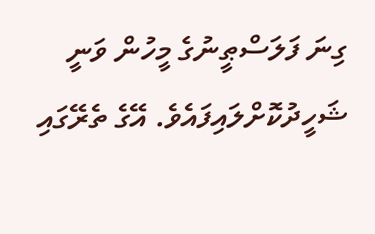ގިނަ ފަލަސްޠީނުގެ މީހުން ވަނީ ޝަހީދުކޮށްލައިފައެވެ. އޭގެ ތެރޭގައި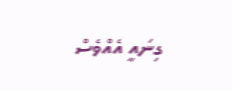ގިނައީ އެއްވެސް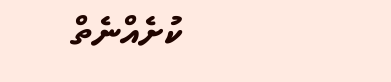ކުށެއްނެތް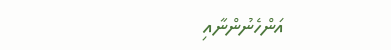އަންހެނުންނާއި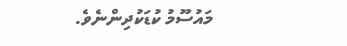މައުސޫމު ކުޑަކުދިންނެވެ.